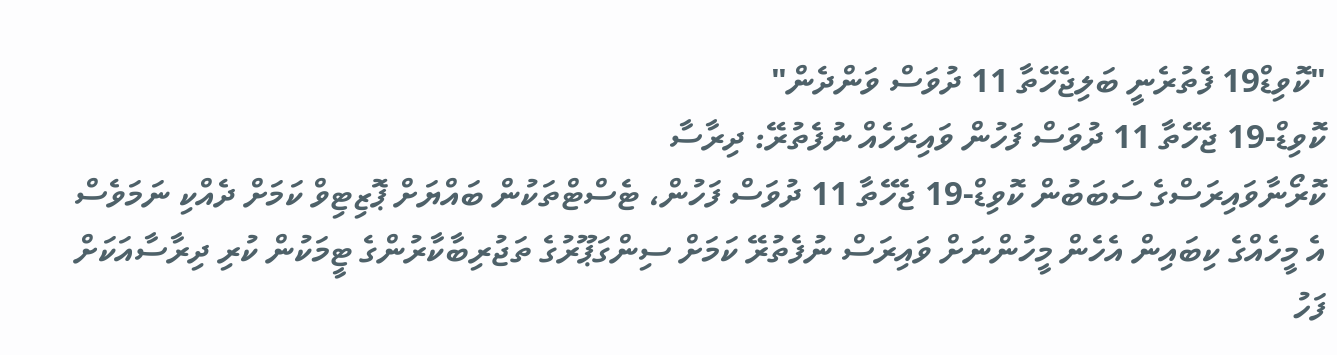"ކޮވިޑް19 ފެތުރެނީ ބަލިޖެހޭތާ 11 ދުވަސް ވަންދެން"
ކޮވިޑް-19 ޖެހޭތާ 11 ދުވަސް ފަހުން ވައިރަހެއް ނުފެތުރޭ: ދިރާސާ
ކޮރޯނާވައިރަސްގެ ސަބަބުން ކޮވިޑް-19 ޖެހޭތާ 11 ދުވަސް ފަހުން، ޓެސްޓްތަކުން ބައްޔަށް ޕޮޒިޓިވް ކަމަށް ދެއްކި ނަމަވެސް އެ މީހެއްގެ ކިބައިން އެހެން މީހުންނަށް ވައިރަސް ނުފެތުރޭ ކަމަށް ސިންގަޕޫރުގެ ތަޖުރިބާކާރުންގެ ޓީމަކުން ކުރި ދިރާސާއަކަށް ފަހު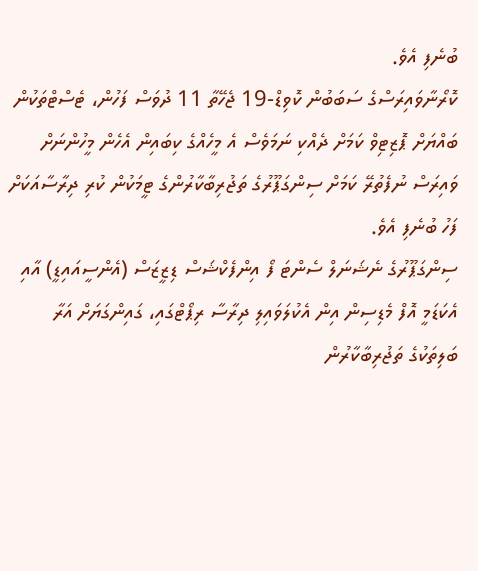ބުނެފި އެވެ.
ކޮރޯނާވައިރަސްގެ ސަބަބުން ކޮވިޑް-19 ޖެހޭތާ 11 ދުވަސް ފަހުން، ޓެސްޓްތަކުން ބައްޔަށް ޕޮޒިޓިވް ކަމަށް ދެއްކި ނަމަވެސް އެ މީހެއްގެ ކިބައިން އެހެން މީހުންނަށް ވައިރަސް ނުފެތުރޭ ކަމަށް ސިންގަޕޫރުގެ ތަޖުރިބާކާރުންގެ ޓީމަކުން ކުރި ދިރާސާއަކަށް ފަހު ބުނެފި އެވެ.
ސިންގަޕޫރުގެ ނެޝަނަލް ސެންޓަ ފޯ އިންފެކްޝަސް ޑިޒީޒަސް (އެންސީއައިޑީ) އާއި އެކަޑަމީ އޮފް މެޑިސިން އިން އެކުލަވައިލި ދިރާސާ ރިޕޯޓްގައި، ގައިންގަޔަށް އަރާ ބަލިތަކުގެ ތަޖުރިބާކާރުން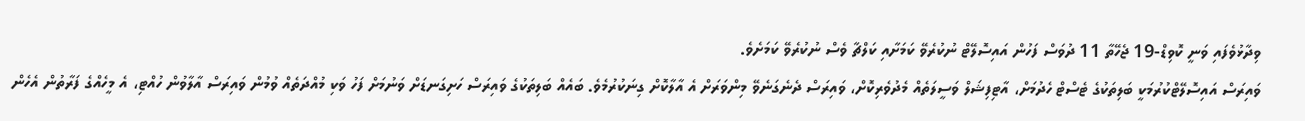ވިދާޅުވެފައި ވަނީ ކޮވިޑް-19 ޖެހޭތާ 11 ދުވަސް ފަހުން އައިސޮލޭޓް ނުކުރެވޭ ކަމަށާއި ކަލްޗާ ވެސް ނުކުރެވޭ ކަމަށެވެ.
ވައިރަސް އައިސޮލޭޓްކުރުމަކީ ބަލިތަކުގެ ޓެސްޓް ހެދުމަށް، އާޓިފިޝަލް ވަސީލަތެއް މެދުވެރިކޮށް، ވައިރަސް ދެނެގަނެވޭ މިންވަރަށް އެ އާލާކޮށް ގިނަކުރުމެވެ. ބައެއް ބަލިތަކުގެ ވައިރަސް ހަށިގަނޑަށް ވަނުމަށް ފަހު ވަކި މުއްދަތެއް ވުމުން ވައިރަސް އާލާވުން ހުއްޓި، އެ މީހެއްގެ ފަރާތުން އެހެން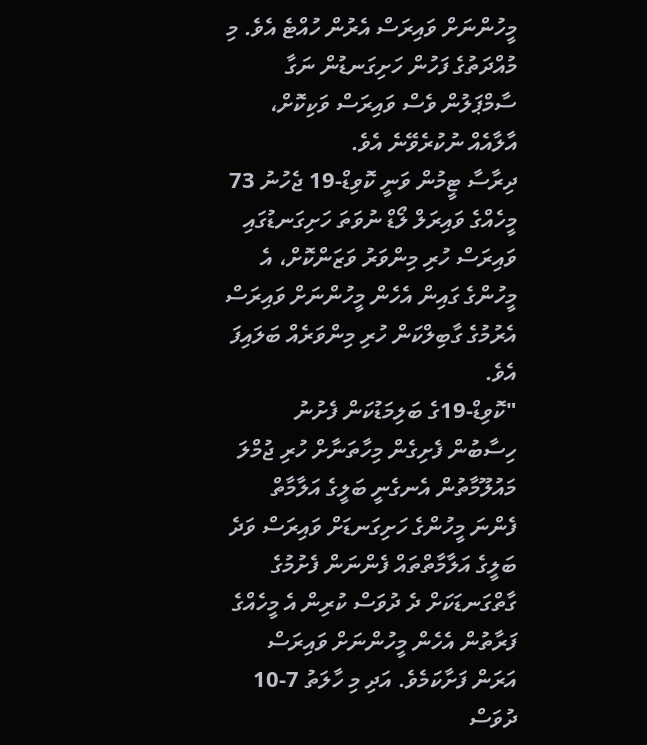މީހުންނަށް ވައިރަސް އެރުން ހުއްޓެ އެވެ. މި މުއްދަތުގެ ފަހުން ހަށިގަނޑުން ނަގާ ސާމްޕަލުން ވެސް ވައިރަސް ވަކިކޮށް، އާލާއެއް ނުކުރެވޭނެ އެވެ.
ދިރާސާ ޓީމުން ވަނީ ކޮވިޑް-19 ޖެހުނު 73 މީހެއްގެ ވައިރަލް ލޯޑް ނުވަތަ ހަށިގަނޑުގައި ވައިރަސް ހުރި މިންވަރު ވަޒަންކޮށް، އެ މީހުންގެ ގައިން އެހެން މީހުންނަށް ވައިރަސް އެރުމުގެ ގާބިލްކަން ހުރި މިންވަރެއް ބަލައިފަ އެވެ.
"ކޮވިޑް-19ގެ ބަލިމަޑުކަން ފެށުނު ހިސާބުން ފެށިގެން މިހާތަނާށް ހުރި ޖުމްލަ މައުލޫމާތުން އެނގެނީ ބަލީގެ އަލާމާތް ފެންނަ މީހުންގެ ހަށިގަނޑަށް ވައިރަސް ވަދެ ބަލީގެ އަލާމާތްތައް ފެންނަން ފެށުމުގެ ގާތްގަނޑަކަށް ދެ ދުވަސް ކުރިން އެ މީހެއްގެ ފަރާތުން އެހެން މީހުންނަށް ވައިރަސް އަރަން ފަށާކަމެވެ. އަދި މި ހާލަތު 7-10 ދުވަސް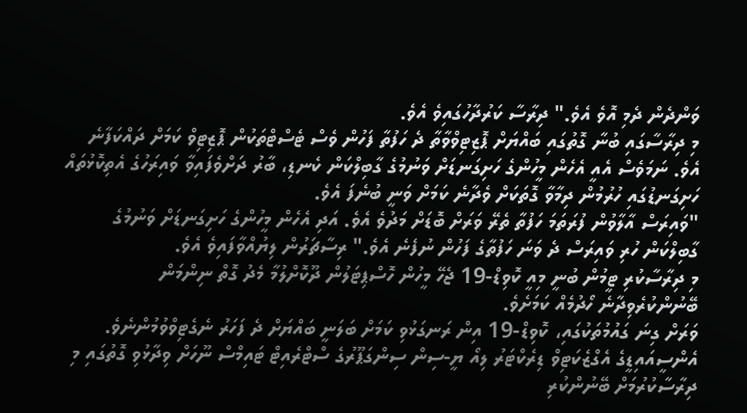ވަންދެން ދެމި އޮވެ އެވެ." ދިރާސާ ކަރުދާހުގައިވެ އެވެ.
މި ދިރާސާގައި ބުނާ ގޮތުގައި ބައްޔަށް ޕޮޒިޓިވްވާތާ ދެ ހަފުތާ ފަހުން ވެސް ޓެސްޓްތަކުން ޕޮޒިޓިވް ކަމަށް ދައްކަފާނެ އެވެ. ނަމަވެސް އެއީ އެހެން މީހުންގެ ހަށިގަނޑަށް ވަނުމުގެ ގާބިލްކަން ކެނޑި، ބާރު ދަށްވެފައިވާ ވައިރަހުގެ އެތިކޮޅުތައް ހަށިގަނޑުގައި ހުރުމުން ދިމާވާ ގޮތަކަށް ވެދާނެ ކަމަށް ވަނީ ބުނެފަ އެވެ.
"ވައިރަސް އާލާވުން ފުރަތަމަ ހަފުތާ ތެރޭ ވަރަށް ބޮޑަށް މަދުވެ އެވެ. އަދި އެހެން މީހުންގެ ހަށިގަނޑަށް ވަނުމުގެ ގާބިލްކަން ހުރި ވައިރަސް ދެ ވަނަ ހަފުތާގެ ފަހުން ނުފެނެ އެވެ." ރިސާޗަރުން ލިޔުއްވާފައިވެ އެވެ.
މި ދިރާސާކުރި ޓީމުން ބުނީ މިއީ ކޮވިޑް-19 ޖެހޭ މީހުން ހޮސްޕިޓަލުން ދޫކޮށްލުމާ މެދު ގޮތް ނިންމަން ބޭނުންކުރެވިދާނެ ހޯދުމެއް ކަމަށެވެ.
ވަރަށް ގިނަ ގައުމުތަކުގައި، ކޮވިޑް-19 އިން ރަނގަޅުވި ކަމަށް ބަލަނީ ބައްޔަށް ދެ ފަހަރު ނެގެޓިވްވުމުންނެވެ.
އެންސީއައިޑީގެ އެގްޒެކަޓިވް ޑިރެކްޓަރު ލިއޯ ޔީ-ސިން ސިންގަޕޫރުގެ ސްޓްރެއިޓް ޓައިމްސް ނޫހަށް ވިދާޅުވި ގޮތުގައި މި ދިރާސާކުރުމަށް ބޭނުންކުރި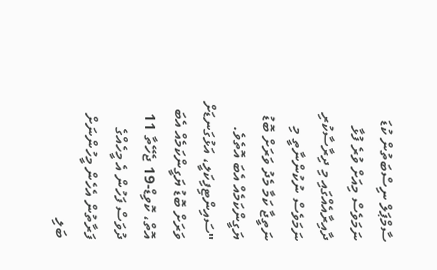ސާމްޕަލް ނިސްބަތުން ކުޑަ ނަމަވެސް މިއަށް ވުރެ ފުޅާ ދާއިރާއެއްގައި މި ދިރާސާކުރި ނަމަވެސް ނުކުންނާތީ މި ނަތީޖާ ކަމާ މެދު ވަރަށް ބޮޑު ޔަގީންކަމެއް އެބަ އޮތެވެ.
"ސައިންޓިފިކަލީ، އަޅުގަނޑަށް ވަރަށް ބޮޑު ޔަގީންކަމެއް އެބަ އޮތް، ކޮވިޑް-19 ޖެހޭތާ 11 ދުވަސް ފަހުން އެ މީހެއްގެ ފަރާތުން އެހެން މީހުންނަށް ބަލި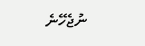ނުޖެހޭނެ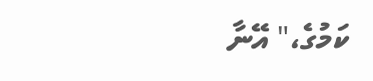ކަމުގެ،" އޭނާ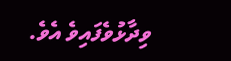ވިދާޅުވެފައިވެ އެވެ.